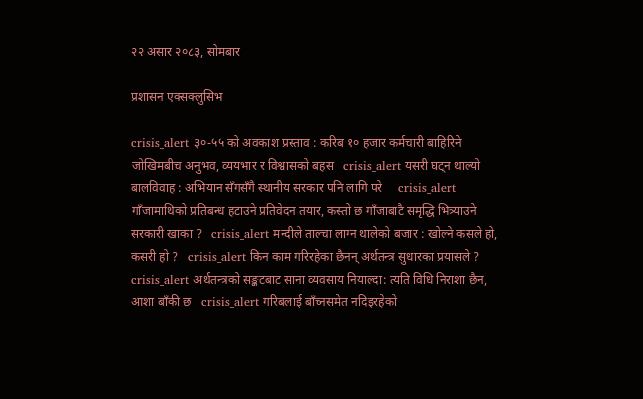२२ असार २०८३, सोमबार

प्रशासन एक्सक्लुसिभ

crisis_alert ३०-५५ को अवकाश प्रस्ताव : करिब १० हजार कर्मचारी बाहिरिने जोखिमबीच अनुभव, व्ययभार र विश्वासको बहस   crisis_alert यसरी घट्न थाल्यो बालविवाह : अभियान सँगसँगै स्थानीय सरकार पनि लागि परे     crisis_alert गाँजामाथिको प्रतिबन्ध हटाउने प्रतिवेदन तयार, कस्तो छ गाँजाबाटै समृद्धि भित्र्याउने सरकारी खाका ?   crisis_alert मन्दीले ताल्चा लाग्न थालेको बजार : खोल्ने कसले हो, कसरी हो ?   crisis_alert किन काम गरिरहेका छैनन् अर्थतन्त्र सुधारका प्रयासले ?   crisis_alert अर्थतन्त्रको सङ्कटबाट साना व्यवसाय नियाल्दा: त्यति विधि निराशा छैन, आशा बाँकी छ   crisis_alert गरिबलाई बाँच्नसमेत नदिइरहेको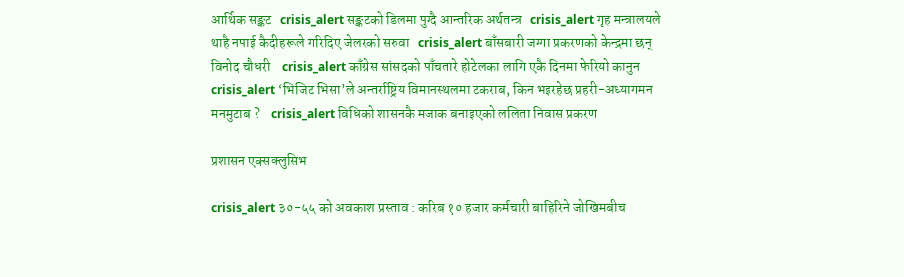आर्थिक सङ्कट   crisis_alert सङ्कटको डिलमा पुग्दै आन्तरिक अर्थतन्त्र   crisis_alert गृह मन्त्रालयले थाहै नपाई कैदीहरूले गरिदिए जेलरको सरुवा   crisis_alert बाँसबारी जग्गा प्रकरणको केन्द्रमा छन् विनोद चौधरी    crisis_alert काँग्रेस सांसदको पाँचतारे होटेलका लागि एकै दिनमा फेरियो कानुन    crisis_alert ‘भिजिट भिसा’ले अन्तर्राष्ट्रिय विमानस्थलमा टकराब, किन भइरहेछ प्रहरी-अध्यागमन मनमुटाब ?    crisis_alert विधिको शासनकै मजाक बनाइएको ललिता निवास प्रकरण

प्रशासन एक्सक्लुसिभ

crisis_alert ३०-५५ को अवकाश प्रस्ताव : करिब १० हजार कर्मचारी बाहिरिने जोखिमबीच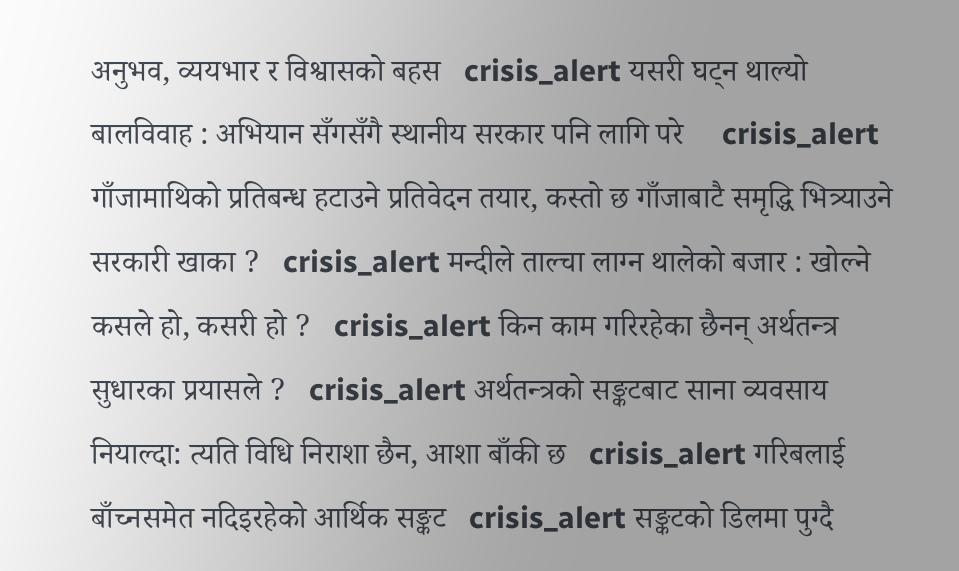अनुभव, व्ययभार र विश्वासको बहस   crisis_alert यसरी घट्न थाल्यो बालविवाह : अभियान सँगसँगै स्थानीय सरकार पनि लागि परे     crisis_alert गाँजामाथिको प्रतिबन्ध हटाउने प्रतिवेदन तयार, कस्तो छ गाँजाबाटै समृद्धि भित्र्याउने सरकारी खाका ?   crisis_alert मन्दीले ताल्चा लाग्न थालेको बजार : खोल्ने कसले हो, कसरी हो ?   crisis_alert किन काम गरिरहेका छैनन् अर्थतन्त्र सुधारका प्रयासले ?   crisis_alert अर्थतन्त्रको सङ्कटबाट साना व्यवसाय नियाल्दा: त्यति विधि निराशा छैन, आशा बाँकी छ   crisis_alert गरिबलाई बाँच्नसमेत नदिइरहेको आर्थिक सङ्कट   crisis_alert सङ्कटको डिलमा पुग्दै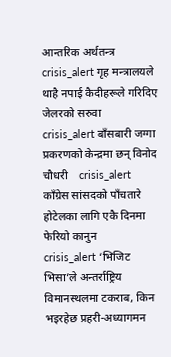आन्तरिक अर्थतन्त्र   crisis_alert गृह मन्त्रालयले थाहै नपाई कैदीहरूले गरिदिए जेलरको सरुवा   crisis_alert बाँसबारी जग्गा प्रकरणको केन्द्रमा छन् विनोद चौधरी    crisis_alert काँग्रेस सांसदको पाँचतारे होटेलका लागि एकै दिनमा फेरियो कानुन    crisis_alert ‘भिजिट भिसा’ले अन्तर्राष्ट्रिय विमानस्थलमा टकराब, किन भइरहेछ प्रहरी-अध्यागमन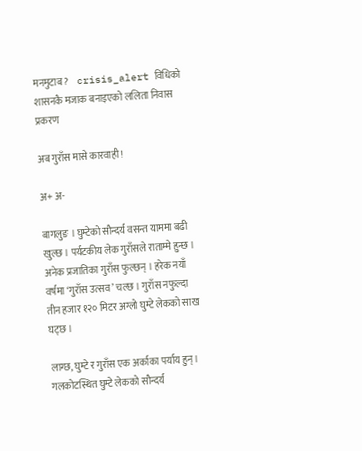मनमुटाब ?    crisis_alert विधिको शासनकै मजाक बनाइएको ललिता निवास प्रकरण

अब गुराँस मासे कारवाही !

अ+ अ-

बागलुङ । घुम्टेको सौन्दर्य वसन्त याममा बढी खुल्छ । पर्यटकीय लेक गुराँसले राताम्मे हुन्छ । अनेक प्रजातिका गुराँस फुल्छन् । हरेक नयाँ वर्षमा ‘गुराँस उत्सव’ चल्छ । गुराँस नफुल्दा तीन हजार १२० मिटर अग्लो घुम्टे लेकको साख घट्छ ।

लाग्छ, घुम्टे र गुराँस एक अर्काका पर्याय हुन् । गलकोटस्थित घुम्टे लेकको सौन्दर्य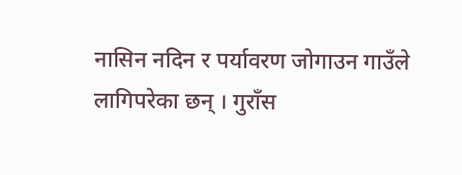नासिन नदिन र पर्यावरण जोगाउन गाउँले लागिपरेका छन् । गुराँस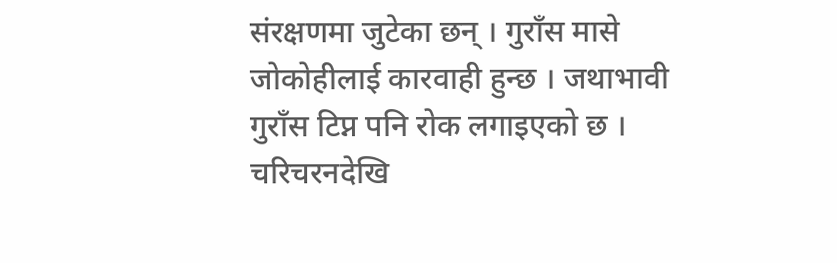संरक्षणमा जुटेका छन् । गुराँस मासे जोकोहीलाई कारवाही हुन्छ । जथाभावी गुराँस टिप्न पनि रोक लगाइएको छ । चरिचरनदेखि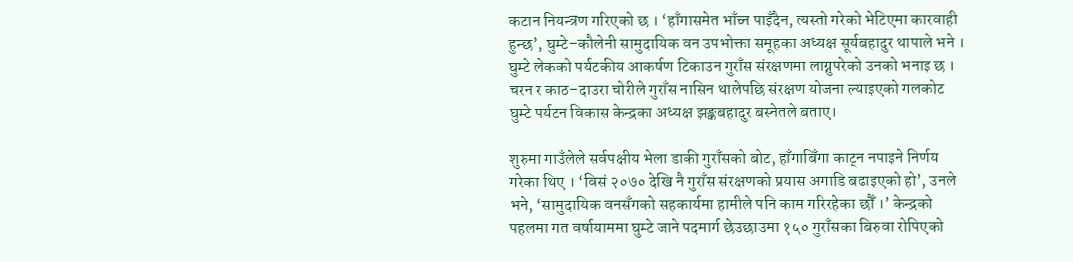कटान नियन्त्रण गरिएको छ । ‘हाँगासमेत भाँच्न पाइँदैन, त्यस्तो गरेको भेटिएमा कारवाही हुन्छ’, घुम्टे–कौलेनी सामुदायिक वन उपभोक्ता समूहका अध्यक्ष सूर्यबहादुर थापाले भने । घुम्टे लेकको पर्यटकीय आकर्षण टिकाउन गुराँस संरक्षणमा लाग्नुपरेको उनको भनाइ छ । चरन र काठ–दाउरा चोरीले गुराँस नासिन थालेपछि संरक्षण योजना ल्याइएको गलकोट घुम्टे पर्यटन विकास केन्द्रका अध्यक्ष झङ्कबहादुर बस्नेतले बताए।

शुरुमा गाउँलेले सर्वपक्षीय भेला डाकी गुराँसको बोट, हाँगाबिँगा काट्न नपाइने निर्णय गरेका थिए । ‘विसं २०७० देखि नै गुराँस संरक्षणको प्रयास अगाडि बढाइएको हो’, उनले भने, ‘सामुदायिक वनसँगको सहकार्यमा हामीले पनि काम गरिरहेका छौँ ।’ केन्द्रको पहलमा गत वर्षायाममा घुम्टे जाने पदमार्ग छेउछाउमा १५० गुराँसका बिरुवा रोपिएको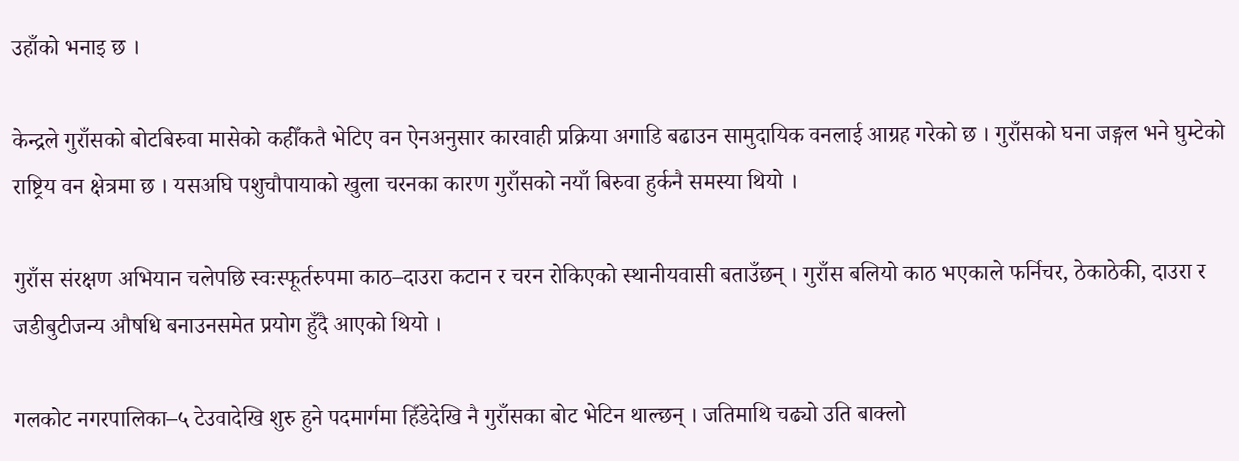उहाँको भनाइ छ ।

केन्द्रले गुराँसको बोटबिरुवा मासेको कहीँकतै भेटिए वन ऐनअनुसार कारवाही प्रक्रिया अगाडि बढाउन सामुदायिक वनलाई आग्रह गरेको छ । गुराँसको घना जङ्गल भने घुम्टेको राष्ट्रिय वन क्षेत्रमा छ । यसअघि पशुचौपायाको खुला चरनका कारण गुराँसको नयाँ बिरुवा हुर्कनै समस्या थियो ।

गुराँस संरक्षण अभियान चलेपछि स्वःस्फूर्तरुपमा काठ–दाउरा कटान र चरन रोकिएको स्थानीयवासी बताउँछन् । गुराँस बलियो काठ भएकाले फर्निचर, ठेकाठेकी, दाउरा र जडीबुटीजन्य औषधि बनाउनसमेत प्रयोग हुँदै आएको थियो ।

गलकोट नगरपालिका–५ टेउवादेखि शुरु हुने पदमार्गमा हिँडेदेखि नै गुराँसका बोट भेटिन थाल्छन् । जतिमाथि चढ्यो उति बाक्लो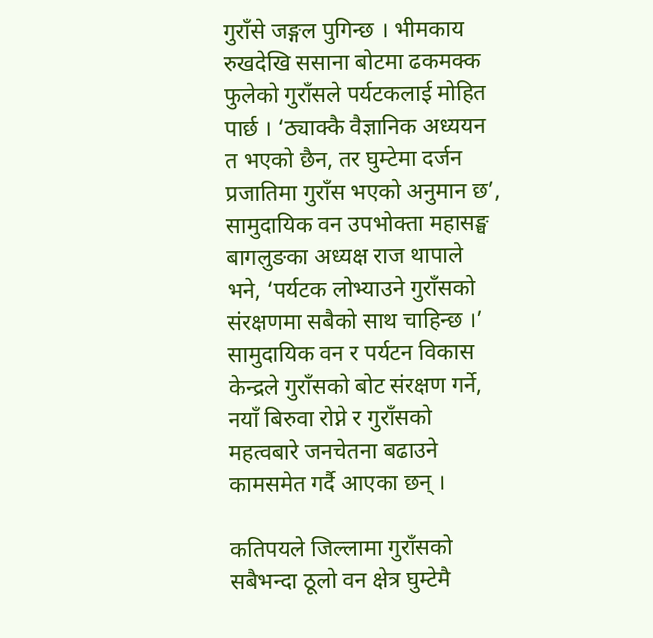गुराँसे जङ्गल पुगिन्छ । भीमकाय रुखदेखि ससाना बोटमा ढकमक्क फुलेको गुराँसले पर्यटकलाई मोहित पार्छ । ‘ठ्याक्कै वैज्ञानिक अध्ययन त भएको छैन, तर घुम्टेमा दर्जन प्रजातिमा गुराँस भएको अनुमान छ’, सामुदायिक वन उपभोक्ता महासङ्घ बागलुङका अध्यक्ष राज थापाले भने, ‘पर्यटक लोभ्याउने गुराँसको संरक्षणमा सबैको साथ चाहिन्छ ।’ सामुदायिक वन र पर्यटन विकास केन्द्रले गुराँसको बोट संरक्षण गर्ने, नयाँ बिरुवा रोप्ने र गुराँसको महत्वबारे जनचेतना बढाउने कामसमेत गर्दै आएका छन् ।

कतिपयले जिल्लामा गुराँसको सबैभन्दा ठूलो वन क्षेत्र घुम्टेमै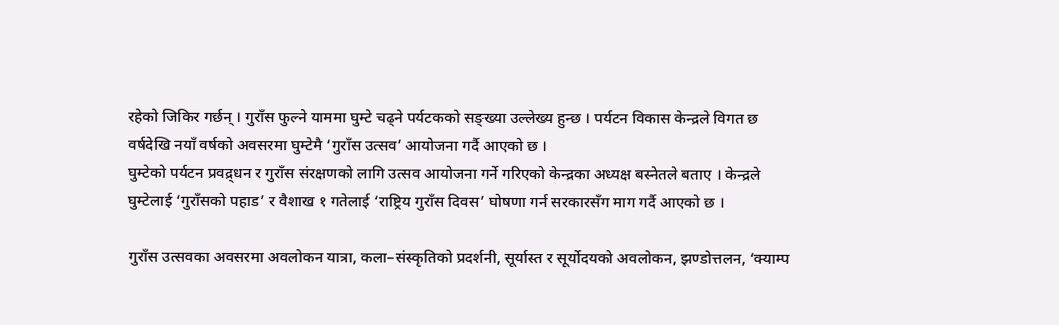रहेको जिकिर गर्छन् । गुराँस फुल्ने याममा घुम्टे चढ्ने पर्यटकको सङ्ख्या उल्लेख्य हुन्छ । पर्यटन विकास केन्द्रले विगत छ वर्षदेखि नयाँ वर्षको अवसरमा घुम्टेमै ‘गुराँस उत्सव’ आयोजना गर्दै आएको छ ।
घुम्टेको पर्यटन प्रवद्र्धन र गुराँस संरक्षणको लागि उत्सव आयोजना गर्ने गरिएको केन्द्रका अध्यक्ष बस्नेतले बताए । केन्द्रले घुम्टेलाई ‘गुराँसको पहाड’ र वैशाख १ गतेलाई ‘राष्ट्रिय गुराँस दिवस’ घोषणा गर्न सरकारसँग माग गर्दै आएको छ ।

गुराँस उत्सवका अवसरमा अवलोकन यात्रा, कला–संस्कृतिको प्रदर्शनी, सूर्यास्त र सूर्योदयको अवलोकन, झण्डोत्तलन, ‘क्याम्प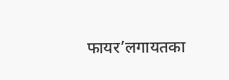फायर’लगायतका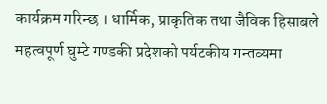कार्यक्रम गरिन्छ । धार्मिक, प्राकृतिक तथा जैविक हिसाबले महत्वपूर्ण घुम्टे गण्डकी प्रदेशको पर्यटकीय गन्तव्यमा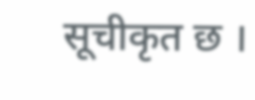सूचीकृत छ ।